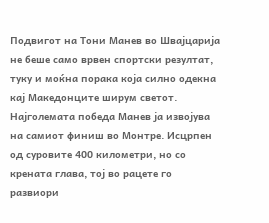Подвигот на Тони Манев во Швајцарија не беше само врвен спортски резултат, туку и моќна порака која силно одекна кај Македонците ширум светот. Најголемата победа Манев ја извојува на самиот финиш во Монтре. Исцрпен од суровите 400 километри, но со крената глава, тој во рацете го развиори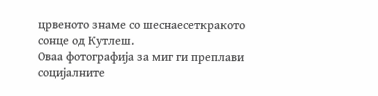црвеното знаме со шеснаесеткракото сонце од Кутлеш.
Оваа фотографија за миг ги преплави социјалните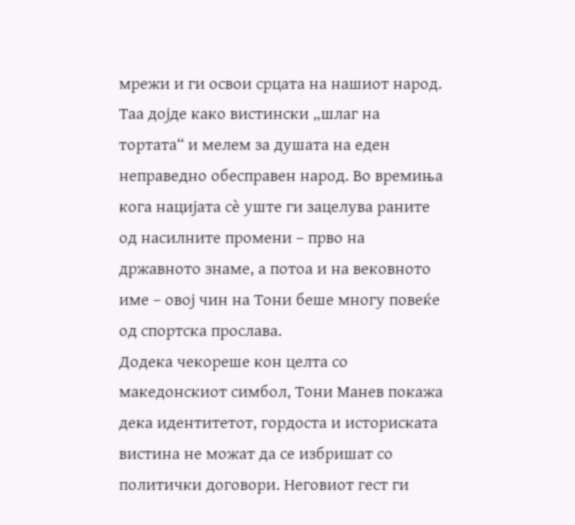мрежи и ги освои срцата на нашиот народ. Таа дојде како вистински „шлаг на тортата“ и мелем за душата на еден неправедно обесправен народ. Во времиња кога нацијата сè уште ги зацелува раните од насилните промени – прво на државното знаме, а потоа и на вековното име – овој чин на Тони беше многу повеќе од спортска прослава.
Додека чекореше кон целта со македонскиот симбол, Тони Манев покажа дека идентитетот, гордоста и историската вистина не можат да се избришат со политички договори. Неговиот гест ги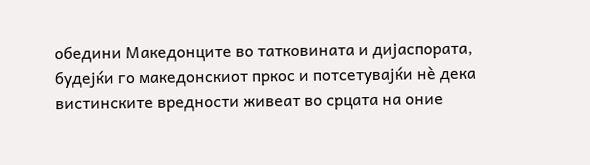обедини Македонците во татковината и дијаспората, будејќи го македонскиот пркос и потсетувајќи нè дека вистинските вредности живеат во срцата на оние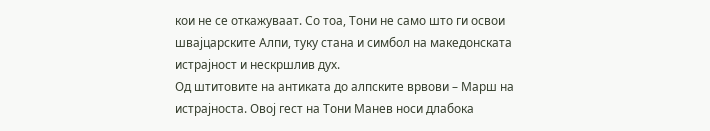кои не се откажуваат. Со тоа, Тони не само што ги освои швајцарските Алпи, туку стана и симбол на македонската истрајност и нескршлив дух.
Од штитовите на антиката до алпските врвови – Марш на истрајноста. Овој гест на Тони Манев носи длабока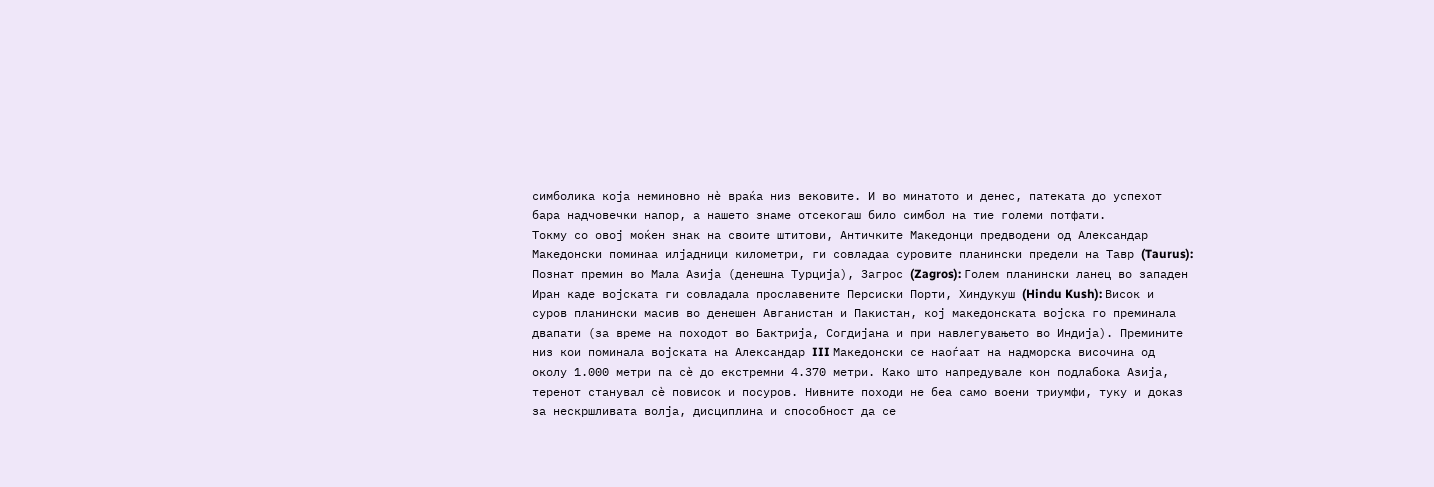симболика која неминовно нè враќа низ вековите. И во минатото и денес, патеката до успехот бара надчовечки напор, а нашето знаме отсекогаш било симбол на тие големи потфати.
Токму со овој моќен знак на своите штитови, Античките Македонци предводени од Александар Македонски поминаа илјадници километри, ги совладаа суровите планински предели на Тавр (Taurus): Познат премин во Мала Азија (денешна Турција), Загрос (Zagros): Голем планински ланец во западен Иран каде војската ги совладала прославените Персиски Порти, Хиндукуш (Hindu Kush): Висок и суров планински масив во денешен Авганистан и Пакистан, кој македонската војска го преминала двапати (за време на походот во Бактрија, Согдијана и при навлегувањето во Индија). Премините низ кои поминала војската на Александар III Македонски се наоѓаат на надморска височина од околу 1.000 метри па сè до екстремни 4.370 метри. Како што напредувале кон подлабока Азија, теренот станувал сè повисок и посуров. Нивните походи не беа само воени триумфи, туку и доказ за нескршливата волја, дисциплина и способност да се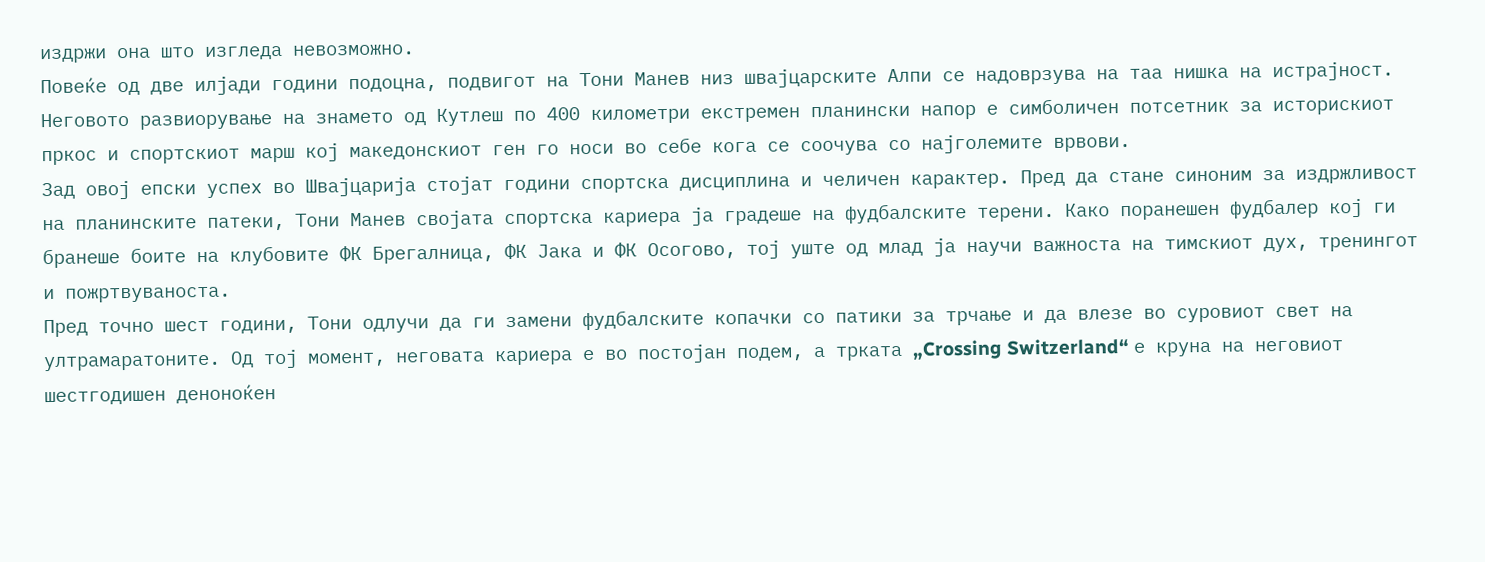издржи она што изгледа невозможно.
Повеќе од две илјади години подоцна, подвигот на Тони Манев низ швајцарските Алпи се надоврзува на таа нишка на истрајност. Неговото развиорување на знамето од Кутлеш по 400 километри екстремен планински напор е симболичен потсетник за историскиот пркос и спортскиот марш кој македонскиот ген го носи во себе кога се соочува со најголемите врвови.
Зад овој епски успех во Швајцарија стојат години спортска дисциплина и челичен карактер. Пред да стане синоним за издржливост на планинските патеки, Тони Манев својата спортска кариера ја градеше на фудбалските терени. Како поранешен фудбалер кој ги бранеше боите на клубовите ФК Брегалница, ФК Јака и ФК Осогово, тој уште од млад ја научи важноста на тимскиот дух, тренингот и пожртвуваноста.
Пред точно шест години, Тони одлучи да ги замени фудбалските копачки со патики за трчање и да влезе во суровиот свет на ултрамаратоните. Од тој момент, неговата кариера е во постојан подем, а трката „Crossing Switzerland“ е круна на неговиот шестгодишен деноноќен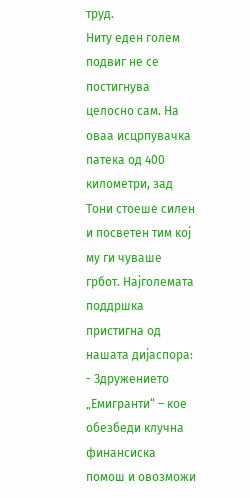труд.
Ниту еден голем подвиг не се постигнува целосно сам. На оваа исцрпувачка патека од 400 километри, зад Тони стоеше силен и посветен тим кој му ги чуваше грбот. Најголемата поддршка пристигна од нашата дијаспора:
- Здружението „Емигранти“ – кое обезбеди клучна финансиска помош и овозможи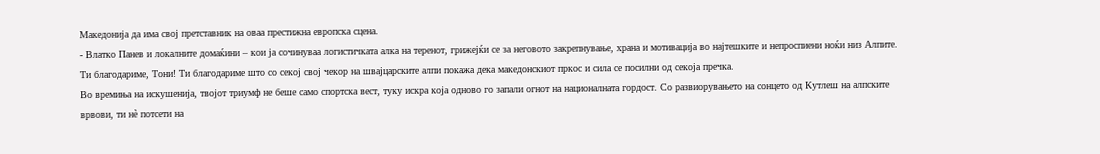Македонија да има свој претставник на оваа престижна европска сцена.
- Влатко Панев и локалните домаќини – кои ја сочинуваа логистичката алка на теренот, грижејќи се за неговото закрепнување, храна и мотивација во најтешките и непроспиени ноќи низ Алпите.
Ти благодариме, Тони! Ти благодариме што со секој свој чекор на швајцарските алпи покажа дека македонскиот пркос и сила се посилни од секоја пречка.
Во времиња на искушенија, твојот триумф не беше само спортска вест, туку искра која одново го запали огнот на националната гордост. Со развиорувањето на сонцето од Кутлеш на алпските врвови, ти нè потсети на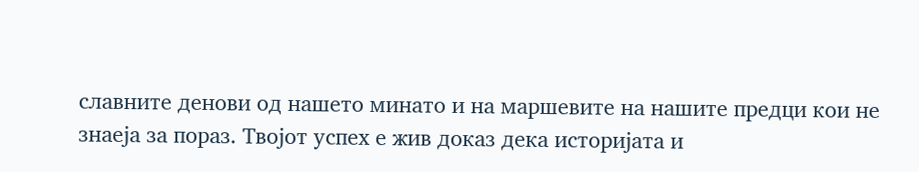славните денови од нашето минато и на маршевите на нашите предци кои не знаеја за пораз. Твојот успех е жив доказ дека историјата и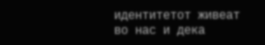идентитетот живеат во нас и дека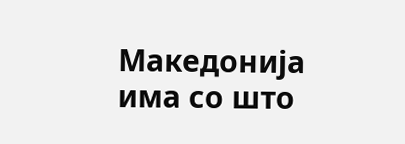Македонија има со што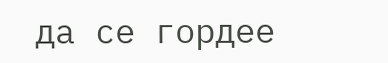да се гордее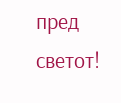пред светот!